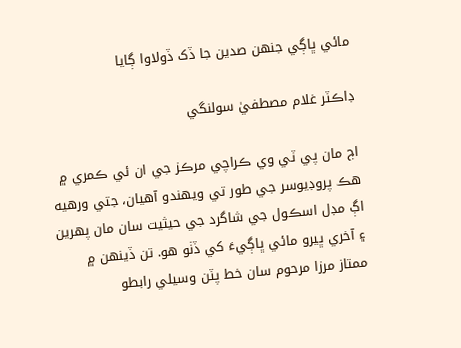مائي ڀاڳي جنهن صدين جا ڏک ڏولاوا ڳايا

ڊاڪٽر غلام مصطفيٰ سولنگي

اڄ مان پي ٽي وي ڪراچي مرڪز جي ان ئي ڪمري ۾ هڪ پروڊيوسر جي طور تي ويهندو آهيان، جتي ورهيه اڳ مڊل اسڪول جي شاگرد جي حيثيت سان مان پهرين ۽ آخري ڀيرو مائي ڀاڳيءَ کي ڏٺو هو. تن ڏينهن ۾ ممتاز مرزا مرحوم سان خط پٽن وسيلي رابطو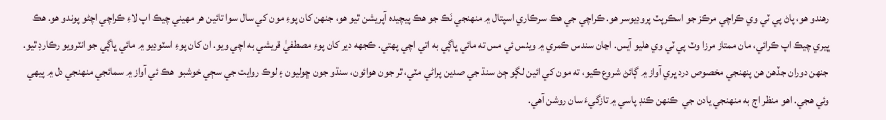رهندو هو، پاڻ پي ٽي وي ڪراچي مرڪز جو اسڪرپٽ پروڊيوسر هو. ڪراچي جي هڪ سرڪاري اسپتال ۾ منهنجي نَڪ جو هڪ پيچيده آپريشن ٿيو هو، جنهن کان پوءِ مون کي سال سوا تائين هر مهيني چيڪ اپ لاءِ ڪراچي اچڻو پوندو هو. هڪ ڀيري چيڪ اپ ڪرائي، مان ممتاز مرزا وٽ پي ٽي وي هليو آيس. اڃان سندس ڪمري ۾ ويٺس ئي مس ته مائي ڀاڳي به اتي اچي پهتي. ڪجهه دير کان پوءِ مصطفيٰ قريشي به اچي ويو. ان کان پوءِ اسٽوڊيو ۾ مائي ڀاڳي جو انٽرويو رڪارڊ ٿيو. جنهن دوران جڏهن هن پنهنجي مخصوص درد ڀري آواز ۾ ڳائڻ شروع ڪيو، ته مون کي ائين لڳو ڄڻ سنڌ جي صدين پراڻي مٽي، ٿر جون هوائون، سنڌو جون ڇوليون ۽ لوڪ روايت جي سڄي خوشبو  هڪ ئي آواز ۾ سمائجي منهنجي دل ۾ پيهي وئي هجي. اهو منظر اڄ به منهنجي يادن جي  ڪنهن ڪنڊ پاسي ۾ تازگيءَ سان روشن آهي.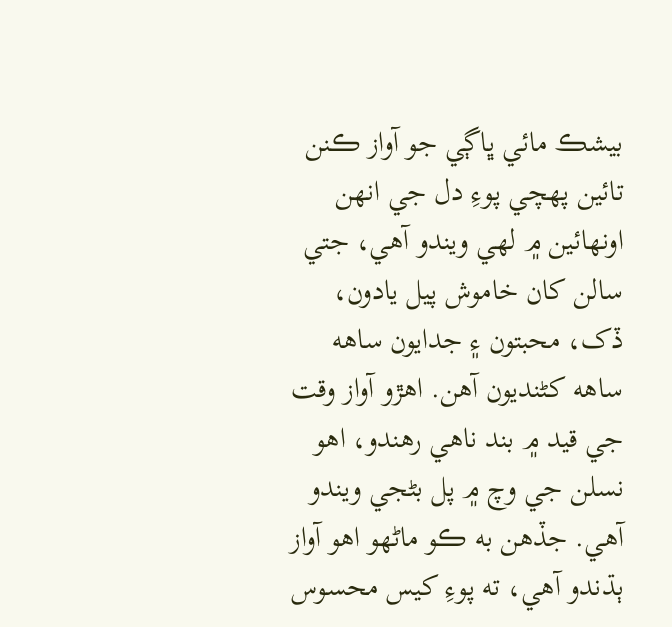بيشڪ مائي ڀاڳي جو آواز ڪنن تائين پهچي پوءِ دل جي انهن اونهائين ۾ لهي ويندو آهي، جتي سالن کان خاموش پيل يادون، ڏک، محبتون ۽ جدايون ساهه ساهه کڻنديون آهن. اهڙو آواز وقت جي قيد ۾ بند ناهي رهندو، اهو نسلن جي وچ ۾ پل بڻجي ويندو آهي. جڏهن به ڪو ماڻهو اهو آواز ٻڌندو آهي، ته پوءِ کيس محسوس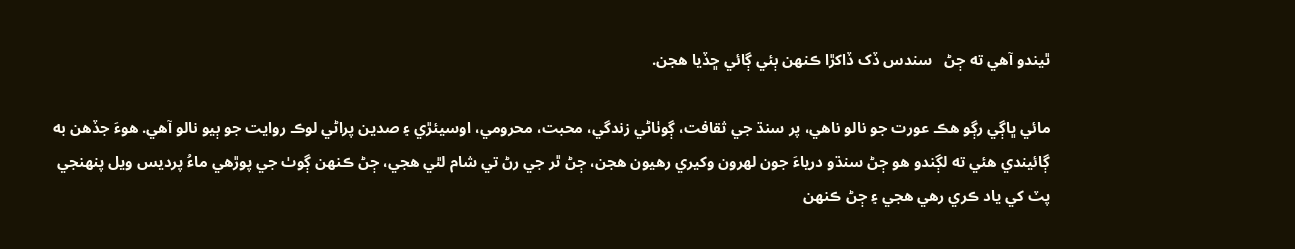ٿيندو آهي ته ڄڻ   سندس ڏک ڏاکڙا ڪنهن ٻئي ڳائي ڇڏيا هجن.

مائي ڀاڳي رڳو هڪ عورت جو نالو ناهي، پر سنڌ جي ثقافت، ڳوٺاڻي زندگي، محبت، محرومي، اوسيئڙي ۽ صدين پراڻي لوڪ روايت جو ٻيو نالو آهي. هوءَ جڏهن به ڳائيندي هئي ته لڳندو هو ڄڻ سنڌو درياءَ جون لهرون وکيري رهيون هجن، ڄڻ ٿر جي رڻ تي شام لٿي هجي، ڄڻ ڪنهن ڳوٺ جي پوڙهي ماءُ پرديس ويل پنهنجي پٽ کي ياد ڪري رهي هجي ۽ ڄڻ ڪنهن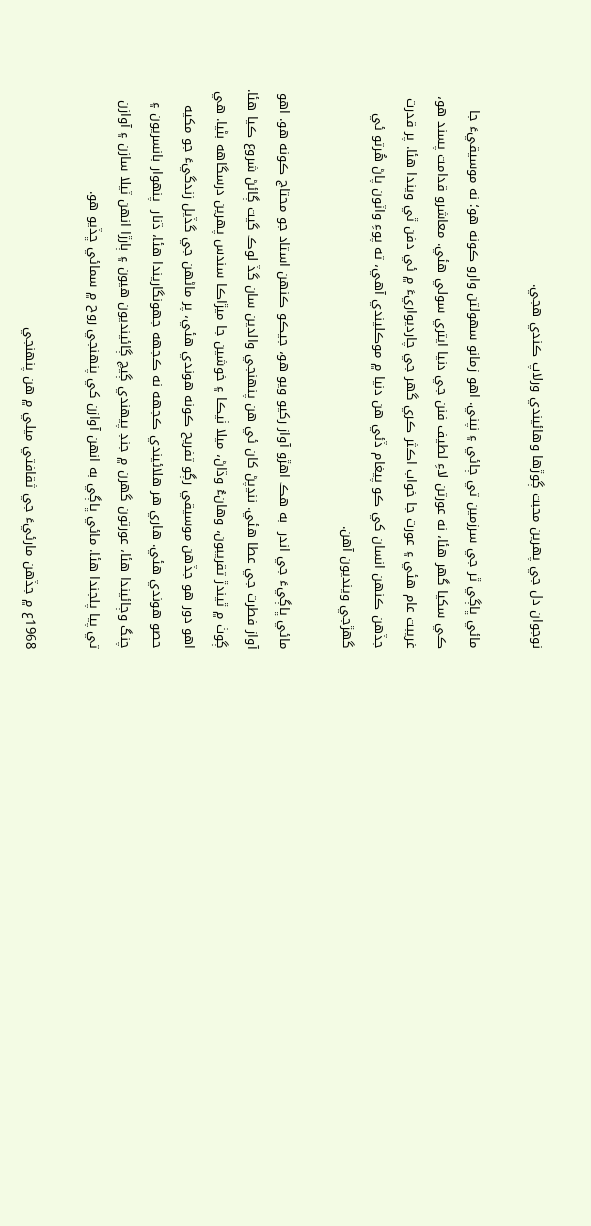نوجوان دل جي پهرين محبت ڳوڙها وهائيندي ورلاپ ڪندي هجي.

مائي ڀاڳي ٿر جي سرزمين تي ڄائي ۽ نپني. اهو زمانو سهولتن وارو ڪونه هو؛ نه موسيقيءَ جا ڪي سکيا گھر هئا، نه عورتن لاءِ لطيف فنن جي دنيا ايتري سولي هئي. معاشرو قدامت پسند هو، غريبت عام هئي ۽ عورت جا خواب اڪثر ڪري گھر جي چارديواريءَ ۾ ئي دفن ٿي ويندا هئا. پر قدرت جڏهن ڪنهن انسان کي ڪو پيغام ڏئي هن دنيا ۾ موڪليندي آهي، ته پوءِ واٽون پاڻ هُرتو ئي  گهڙجي وينديون آهن.

مائي ڀاڳيءَ جي اندر  به هڪ اهڙو آواز رکيو ويو هو، جيڪو ڪنهن استاد جو محتاج ڪونه هو. اهو آواز فطرت جي عطا هئي. ننڍپڻ کان ئي هن پنهنجي والدين سان گڏ لوڪ گيت ڳائڻ شروع ڪيا هئا. ڳوٺ ۾ ٿيندڙ تقريبون، وهانءُ وڌاڻ، ميلا ٺيڪا ۽ خوشين جا ميڙاڪا سندس پهرين درسگاهه بڻيا. هي اهو دور هو جڏهن موسيقي رڳو تفريح ڪونه هوندي هئي، پر ماڻهن جي گڏيل زندگيءَ جو مکيه حصو هوندي هئي. هاري هر هلائيندي ڪجهه نه ڪجهه جھونگاريندا هئا، ڌنار  پنهوار بانسريون ۽ چنگ وڄائيندا هئا، عورتون گھرن ۾ جنڊ پيهندي ڳيچ ڳائينديون هيون ۽ ٻارڙا انهن ٽيلا سازن ۽ آوازن تي پيا پلجندا هئا. مائي ڀاڳي به انهن آوازن کي پنهنجي روح ۾ سمائي ڇڏيو هو.

1968ع ۾ جڏهن مارئيءَ جي ثقافتي ميلي ۾ هن پنهنجي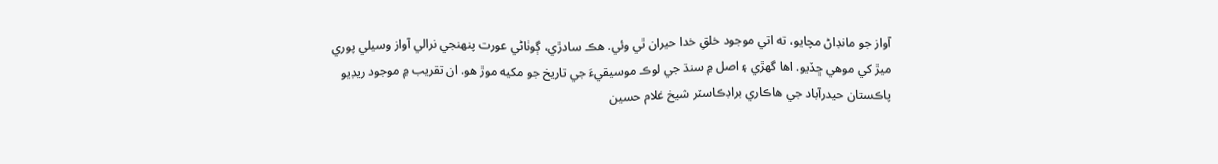آواز جو مانڊاڻ مچايو، ته اتي موجود خلقِ خدا حيران ٿي وئي. هڪ سادڙي، ڳوٺاڻي عورت پنهنجي نرالي آواز وسيلي پوري ميڙ کي موهي ڇڏيو. اها گھڙي ۽ اصل ۾ سنڌ جي لوڪ موسيقيءَ جي تاريخ جو مکيه موڙ هو. ان تقريب ۾ موجود ريڊيو پاڪستان حيدرآباد جي هاڪاري براڊڪاسٽر شيخ غلام حسين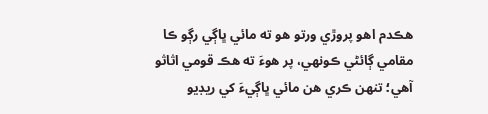هڪدم اهو پروڙي ورتو هو ته مائي ڀاڳي رڳو ڪا مقامي ڳائڻي ڪونهي، پر هوءَ ته هڪ قومي اثاثو آهي؛ تنهن ڪري هن مائي ڀاڳيءَ کي ريڊيو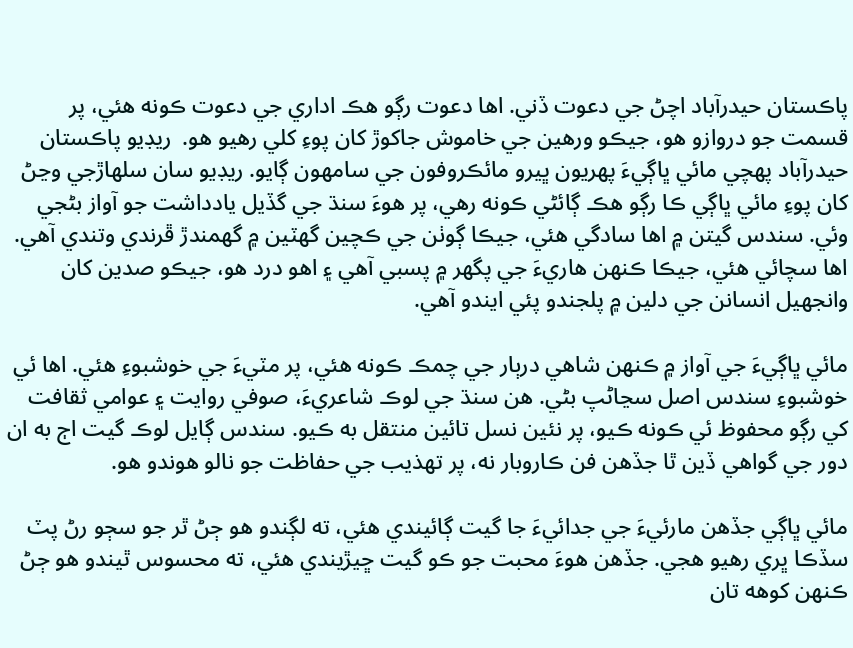پاڪستان حيدرآباد اچڻ جي دعوت ڏني. اها دعوت رڳو هڪ اداري جي دعوت ڪونه هئي، پر قسمت جو دروازو هو، جيڪو ورهين جي خاموش جاکوڙ کان پوءِ کلي رهيو هو.  ريڊيو پاڪستان حيدرآباد پهچي مائي ڀاڳيءَ پهريون ڀيرو مائڪروفون جي سامهون ڳايو. ريڊيو سان سلهاڙجي وڃڻ کان پوءِ مائي ڀاڳي ڪا رڳو هڪ ڳائڻي ڪونه رهي، پر هوءَ سنڌ جي گڏيل يادداشت جو آواز بڻجي وئي. سندس گيتن ۾ اها سادگي هئي، جيڪا ڳوٺن جي ڪچين گهٽين ۾ گھمندڙ ڦرندي وتندي آهي. اها سچائي هئي، جيڪا ڪنهن هاريءَ جي پگهر ۾ پسبي آهي ۽ اهو درد هو، جيڪو صدين کان وانجهيل انسانن جي دلين ۾ پلجندو پئي ايندو آهي.

مائي ڀاڳيءَ جي آواز ۾ ڪنهن شاهي درٻار جي چمڪ ڪونه هئي، پر مٽيءَ جي خوشبوءِ هئي. اها ئي خوشبوءِ سندس اصل سڃاڻپ بڻي. هن سنڌ جي لوڪ شاعريءَ، صوفي روايت ۽ عوامي ثقافت کي رڳو محفوظ ئي ڪونه ڪيو، پر نئين نسل تائين منتقل به ڪيو. سندس ڳايل لوڪ گيت اڄ به ان دور جي گواهي ڏين ٿا جڏهن فن ڪاروبار نه، پر تهذيب جي حفاظت جو نالو هوندو هو.

مائي ڀاڳي جڏهن مارئيءَ جي جدائيءَ جا گيت ڳائيندي هئي، ته لڳندو هو ڄڻ ٿر جو سڄو رڻ پٽ سڏڪا ڀري رهيو هجي. جڏهن هوءَ محبت جو ڪو گيت ڇيڙيندي هئي، ته محسوس ٿيندو هو ڄڻ ڪنهن کوهه تان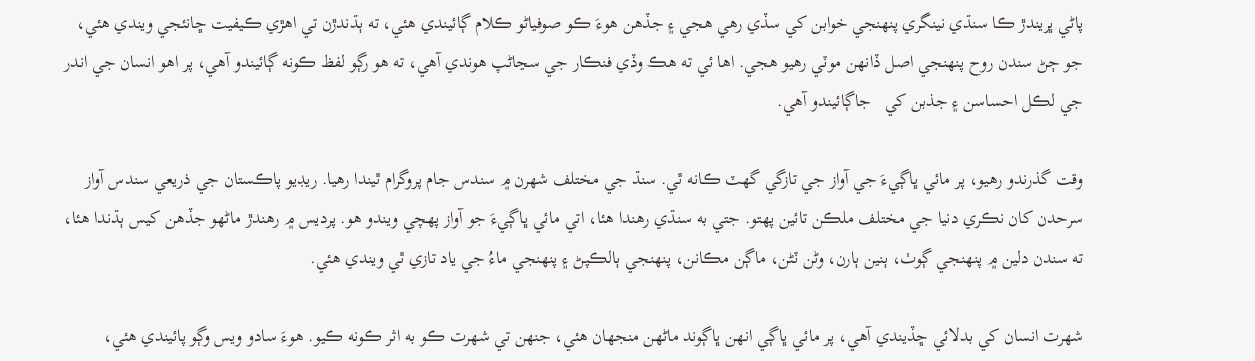پاڻي ڀريندڙ ڪا سنڌي نينگري پنهنجي خوابن کي سڏي رهي هجي ۽ جڏهن هوءَ ڪو صوفياڻو ڪلام ڳائيندي هئي، ته ٻڌندڙن تي اهڙي ڪيفيت ڇانئجي ويندي هئي، جو ڄڻ سندن روح پنهنجي اصل ڏانهن موٽي رهيو هجي. اها ئي ته هڪ وڏي فنڪار جي سڃاڻپ هوندي آهي، ته هو رڳو لفظ ڪونه ڳائيندو آهي، پر اهو انسان جي اندر جي لڪل احساسن ۽ جذبن کي   جاڳائيندو آهي.

وقت گذرندو رهيو، پر مائي ڀاڳيءَ جي آواز جي تازگي گھٽ ڪانه ٿي. سنڌ جي مختلف شهرن ۾ سندس جام پروگرام ٿيندا رهيا. ريڊيو پاڪستان جي ذريعي سندس آواز سرحدن کان نڪري دنيا جي مختلف ملڪن تائين پهتو. جتي به سنڌي رهندا هئا، اتي مائي ڀاڳيءَ جو آواز پهچي ويندو هو. پرديس ۾ رهندڙ ماڻهو جڏهن کيس ٻڌندا هئا، ته سندن دلين ۾ پنهنجي ڳوٺ، ٻنين ٻارن، وڻن ٽڻن، ماڳن مڪانن، پنهنجي ٻالڪپڻ ۽ پنهنجي ماءُ جي ياد تازي ٿي ويندي هئي.

شهرت انسان کي بدلائي ڇڏيندي آهي، پر مائي ڀاڳي انھن ڀاڳوند ماڻهن منجهان هئي، جنهن تي شهرت ڪو به اثر ڪونه ڪيو. هوءَ سادو ويس وڳو پائيندي هئي،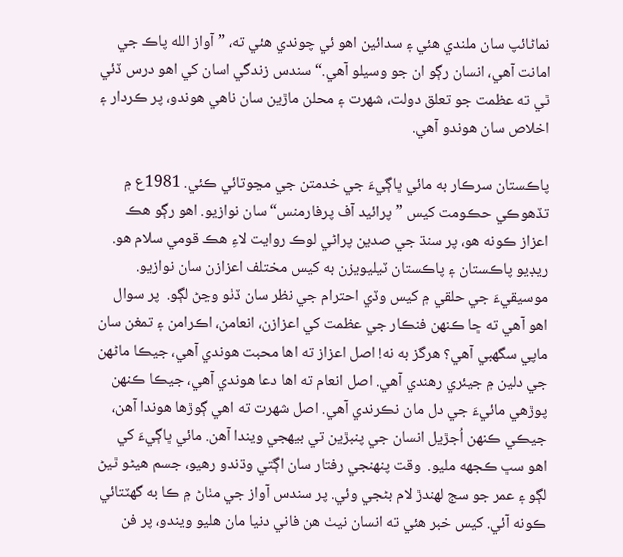نماڻائپ سان ملندي هئي ۽ سدائين اهو ئي چوندي هئي ته، ”آواز الله پاڪ جي امانت آهي، انسان رڳو ان جو وسيلو آهي.“ سندس زندگي اسان کي اهو درس ڏئي ٿي ته عظمت جو تعلق دولت، شهرت ۽ محلن ماڙين سان ناهي هوندو، پر ڪردار ۽ اخلاص سان هوندو آهي.

پاڪستان سرڪار به مائي ڀاڳيءَ جي خدمتن جي مڃوتائي ڪئي. 1981ع ۾ تڏهوڪي حڪومت کيس ”پرائيد آف پرفارمنس“سان نوازيو. اهو رڳو هڪ اعزاز ڪونه هو، پر سنڌ جي صدين پراڻي لوڪ روايت لاءِ هڪ قومي سلام هو. ريڊيو پاڪستان ۽ پاڪستان ٽيليويزن به کيس مختلف اعزازن سان نوازيو. موسيقيءَ جي حلقي ۾ کيس وڏي احترام جي نظر سان ڏٺو وڃڻ لڳو.  پر سوال اهو آهي ته ڇا ڪنهن فنڪار جي عظمت کي اعزازن، انعامن، اڪرامن ۽ تمغن سان ماپي سگهبي آهي؟ هرگز به نه! اصل اعزاز ته اها محبت هوندي آهي، جيڪا ماڻهن جي دلين ۾ جيئري رهندي آهي. اصل انعام ته اها دعا هوندي آهي، جيڪا ڪنهن پوڙهي مائيءَ جي دل مان نڪرندي آهي. اصل شهرت ته اهي ڳوڙها هوندا آهن، جيڪي ڪنهن اُجڙيل انسان جي پنبڙين تي بيهجي ويندا آهن. مائي ڀاڳيءَ کي اهو سڀ ڪجهه مليو.  وقت پنهنجي رفتار سان اڳتي وڌندو رهيو، جسم هيڻو ٿيڻ لڳو ۽ عمر جو سج لهندڙ لام بڻجي وئي. پر سندس آواز جي مٺاڻ ۾ ڪا به گھٽتائي ڪونه آئي. کيس خبر هئي ته انسان نيٺ هن فاني دنيا مان هليو ويندو، پر فن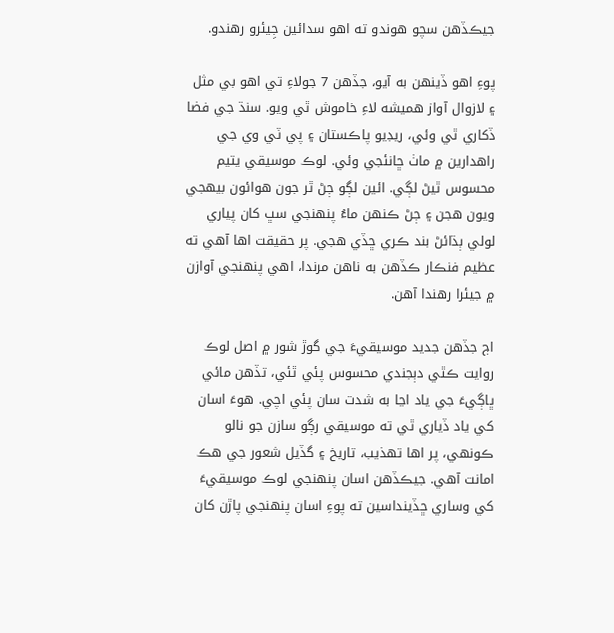جيڪڏهن سچو هوندو ته اهو سدائين جِيئرو رهندو.

پوءِ اهو ڏينهن به آيو، جڏهن 7 جولاءِ تي اهو بي مثل ۽ لازوال آواز هميشه لاءِ خاموش ٿي ويو. سنڌ جي فضا ڏکاري ٿي وئي، ريڊيو پاڪستان ۽ پي ٽي وي جي راهدارين ۾ ماٺ ڇانئجي وئي. لوڪ موسيقي يتيم محسوس ٿيڻ لڳي. ائين لڳو ڄڻ ٿر جون هوائون بيهجي ويون هجن ۽ ڄڻ ڪنهن ماءُ پنهنجي سڀ کان پياري لولي ٻڌائڻ بند ڪري ڇڏي هجي. پر حقيقت اها آهي ته عظيم فنڪار ڪڏهن به ناهن مرندا، اهي پنهنجي آوازن ۾ جيئرا رهندا آهن.

اڄ جڏهن جديد موسيقيءَ جي گوڙ شور ۾ اصل لوڪ روايت ڪٿي دٻجندي محسوس پئي ٿئي، تڏهن مائي ڀاڳيءَ جي ياد اڃا به شدت سان پئي اچي. هوءَ اسان کي ياد ڏياري ٿي ته موسيقي رڳو سازن جو نالو ڪونهي، پر اها تهذيب، تاريخ ۽ گڏيل شعور جي هڪ امانت آهي. جيڪڏهن اسان پنهنجي لوڪ موسيقيءَ کي وساري ڇڏينداسين ته پوءِ اسان پنهنجي پاڙن کان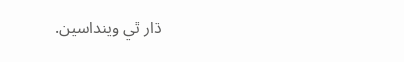ڌار ٿي وينداسين.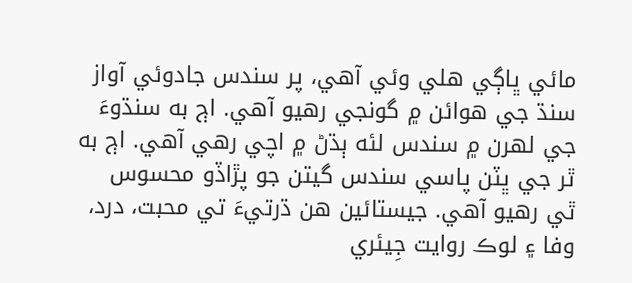مائي ڀاڳي هلي وئي آهي، پر سندس جادوئي آواز سنڌ جي هوائن ۾ گونجي رهيو آهي. اڄ به سنڌوءَ جي لهرن ۾ سندس لئه ٻڌڻ ۾ اچي رهي آهي. اڄ به ٿر جي ڀٽن پاسي سندس گيتن جو پڙاڏو محسوس ٿي رهيو آهي. جيستائين هن ڌرتيءَ تي محبت، درد، وفا ۽ لوڪ روايت جِيئري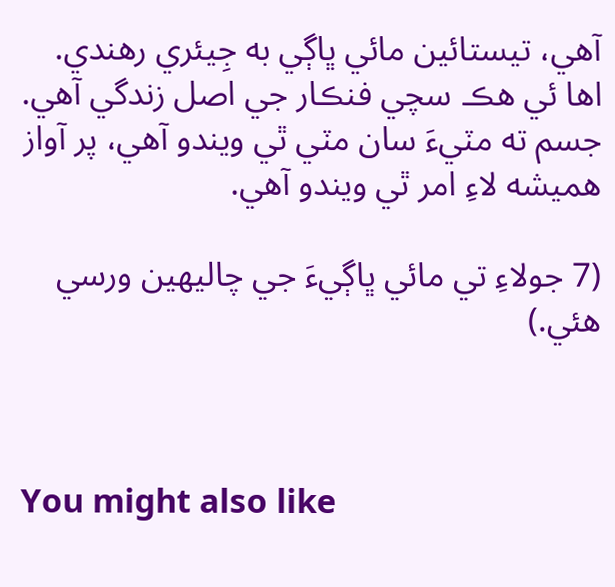آهي، تيستائين مائي ڀاڳي به جِيئري رهندي. اها ئي هڪ سچي فنڪار جي اصل زندگي آهي. جسم ته مٽيءَ سان مٽي ٿي ويندو آهي، پر آواز هميشه لاءِ امر ٿي ويندو آهي.

(7 جولاءِ تي مائي ڀاڳيءَ جي چاليهين ورسي هئي.)



You might also like